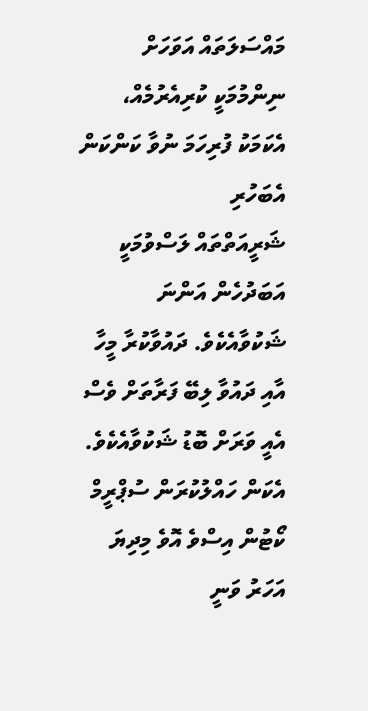މައްސަލަތައް އަވަހަށް ނިންމުމަކީ ކުރިއެރުމެއް، އެކަމަކު ފުރިހަމަ ނުވާ ކަންކަން އެބަހުރި
ޝަރީއަތްތައް ލަސްވުމަކީ އަބަދުހެން އަންނަ ޝަކުވާއެކެވެ. ދައުވާކުރާ މީހާ އާއި ދައުވާ ލިބޭ ފަރާތަށް ވެސް އެއީ ވަރަށް ބޮޑު ޝަކުވާއެކެވެ. އެކަން ހައްލުކުރަން ސުޕްރީމް ކޯޓުން އިސްވެ އޮވެ މިދިޔަ އަހަރު ވަނީ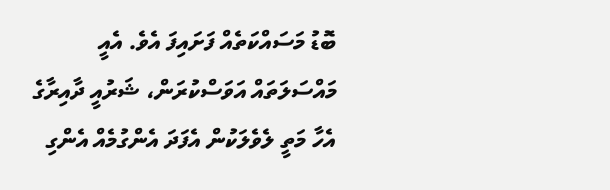ބޮޑު މަސައްކަތެއް ފަށައިފަ އެވެ. އެއީ މައްސަލަތައް އަވަސްކުރަން، ޝަރުއީ ދާއިރާގެ އެހާ މަތީ ލެވެލަކުން އެފަދަ އެންގުމެއް އެންގި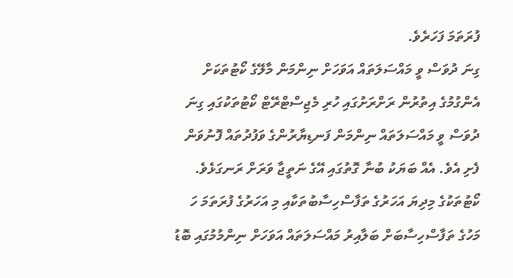ފުރަތަމަ ފަހަރެވެ.
ގިނަ ދުވަސް ވީ މައްސަލަތައް އަވަހަށް ނިންމަން މާލޭގެ ކޯޓުތަކަށް އެންގުމުގެ އިތުރުން ރަށްރަށުގައި ހުރި މެޖިސްޓްރޭޓް ކޯޓުތަކުގައި ގިނަ ދުވަސް ވީ މައްސަލަތައް ނިންމަން ފަނޑިޔާރުންގެ ވަފުދުތައް ފޮނުވަން ފެށި އެވެ. އެއް ބަޔަކު ބުނާ ގޮތުގައި އޭގެ ނަތީޖާ ވަރަށް ރަނގަޅެވެ.
ކޯޓުތަކުގެ މިދިޔަ އަހަރުގެ ތަފާސްހިސާބުތަކާއި މި އަހަރުގެ ފުރަތަމަ ހަ މަހުގެ ތަފާސްހިސާބަށް ބަލާއިރު މައްސަލަތައް އަވަހަށް ނިންމުމުގައި ބޮޑު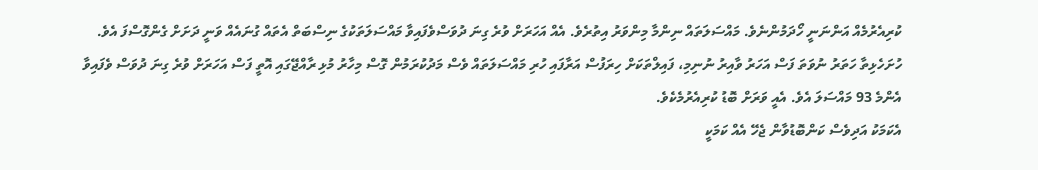ކުރިއެރުމެއް އަންނަނީ ހޯދަމުންނެވެ. މައްސަލަތައް ނިންމާ މިންވަރު އިތުރެވެ. އެއް އަހަރަށް ވުރެ ގިނަ ދުވަސްވެފައިވާ މައްސަލަތަކުގެ ނިސްބަތް އެތައް ގުނައެއް ވަނީ ދަށަށް ގެންގޮސްފަ އެވެ.
ހުށަހެޅިތާ ހަތަރު ނުވަތަ ފަސް އަހަރު ވާއިރު ނުނިމި، ފައިލްތަކަށް ހިރަފުސް އަރާފައި ހުރި މައްސަލަތައް ވެސް މަދުކުރަމުން ގޮސް މިހާރު މުޅި ރާއްޖޭގައި އޮތީ ފަސް އަހަރަށް ވުރެ ގިނަ ދުވަސް ވެފައިވާ އެންމެ 93 މައްސަލަ އެވެ. އެއީ ވަރަށް ބޮޑު ކުރިއެރުމެކެވެ.
އެކަމަކު އަދިވެސް ކަންބޮޑުވާން ޖެހޭ އެއް ކަމަކީ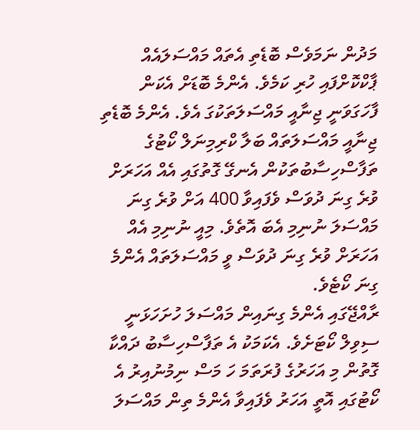މަދުން ނަމަވެސް ބޮޑެތި އެތައް މައްސަލައެއް ޕާކްކޮށްފައި ހުރި ކަމެވެ. އެންމެ ބޮޑަށް އެކަން ފާހަގަވަނީ ޖިނާއީ މައްސަލަތަކުގަ އެވެ. އެންމެ ބޮޑެތި ޖިނާއީ މައްސަލަތައް ބަލާ ކްރިމިނަލް ކޯޓުގެ ތަފާސްހިސާބުތަކުން އެނގޭ ގޮތުގައި އެއް އަހަރަށް ވުރެ ގިނަ ދުވަސް ވެފައިވާ 400 އަށް ވުރެ ގިނަ މައްސަލަ ނުނިމި އެބަ އޮތެވެ. މިއީ ނުނިމި އެއް އަހަރަށް ވުރެ ގިނަ ދުވަސް ވީ މައްސަލަތައް އެންމެ ގިނަ ކޯޓެވެ.
ރާއްޖޭގައި އެންމެ ގިނައިން މައްސަލަ ހުށަހަޅަނީ ސިވިލް ކޯޓަށެވެ. އެކަމަކު އެ ތަފާސްހިސާބު ދައްކާ ގޮތުން މި އަހަރުގެ ފުރަތަމަ ހަ މަސް ނިމުނުއިރު އެ ކޯޓުގައި އޮތީ އަހަރު ވެފައިވާ އެންމެ ތިން މައްސަލަ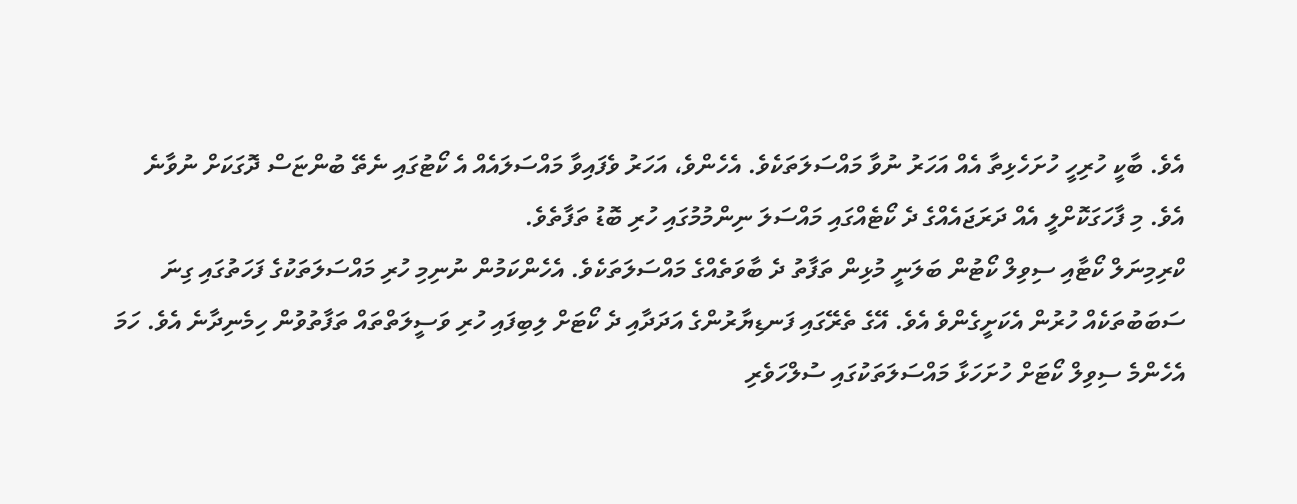އެވެ. ބާކީ ހުރިހީ ހުށަހެޅިތާ އެއް އަހަރު ނުވާ މައްސަލަތަކެވެ. އެހެންވެ، އަހަރު ވެފައިވާ މައްސަލައެއް އެ ކޯޓުގައި ނެތޭ ބުންޏަސް ދޮގަކަށް ނުވާނެ އެވެ. މި ފާހަގަކޮށްލީ އެއް ދަރަޖައެއްގެ ދެ ކޯޓެއްގައި މައްސަލަ ނިންމުމުގައި ހުރި ބޮޑު ތަފާތެވެ.
ކްރިމިނަލް ކޯޓާއި ސިވިލް ކޯޓުން ބަލަނީ މުޅިން ތަފާތު ދެ ބާވަތެއްގެ މައްސަލަތަކެވެ. އެހެންކަމުން ނުނިމި ހުރި މައްސަލަތަކުގެ ފަހަތުގައި ގިނަ ސަބަބުތަކެއް ހުރުން އެކަށީގެންވެ އެވެ. އޭގެ ތެރޭގައި ފަނޑިޔާރުންގެ އަދަދާއި ދެ ކޯޓަށް ލިބިފައި ހުރި ވަސީލަތްތައް ތަފާތުވުން ހިމެނިދާނެ އެވެ. ހަމަ އެހެންމެ ސިވިލް ކޯޓަށް ހުށަހަޅާ މައްސަލަތަކުގައި ސުލްހަވެރި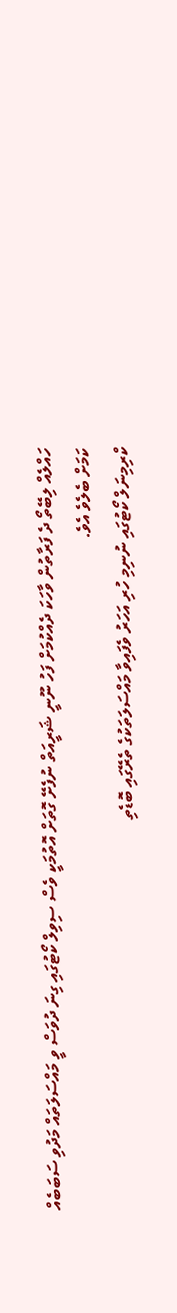ހައްލެއް ލިބޭތޯ ދެ ފަރާތުން ވާހަކަ ދެއްކުމަށް ފަހު ނޫނީ ޝަރީއަތް ނުފެށޭ ގޮތަށް އޮތުމަކީ ވެސް ސިވިލް ކޯޓުގައި ގިނަ ދުވަސް ވީ މައްސަލަތައް މަދުވި ސަބަބެއް ކަމަށް ބެލެވެ އެވެ.
ކްރިމިނަލް ކޯޓުގައި ނުނިމި ހުރި އަހަރު ވެފައިވާ މައްސަލަތަކުގެ ތެރޭގައި ބޮޑެތި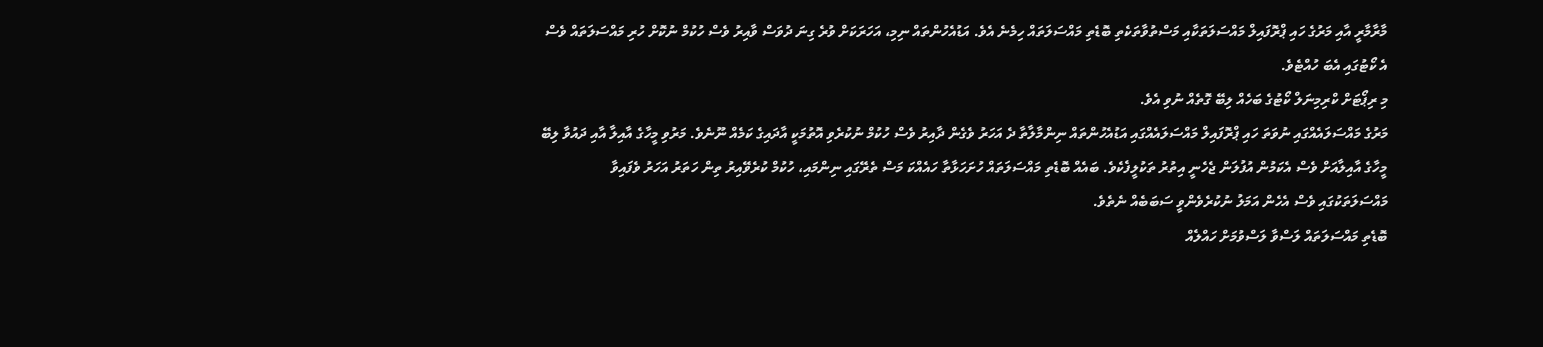މާރާމާރީ އާއި މަރުގެ ހައި ޕްރޮފައިލް މައްސަލަތަކާއި މަސްތުވާތަކެތި ބޮޑެތި މައްސަލަތައް ހިމެނެ އެވެ. އަޑުއެހުންތައް ނިމި، އަހަރަކަށް ވުރެ ގިނަ ދުވަސް ވާއިރު ވެސް ހުކުމް ނުކޮށް ހުރި މައްސަލަތައް ވެސް އެ ކޯޓުގައި އެބަ ހުއްޓެވެ.
މި ރިޕޯޓަށް ކްރިމިނަލް ކޯޓުގެ ބަހެއް ލިބޭ ގޮތެއް ނުވި އެވެ.
މަރުގެ މައްސަލައެއްގައި ނުވަތަ ހައި ޕްރޮފައިލް މައްސަލައެއްގައި އަޑުއެހުންތައް ނިންމާލާތާ ދެ އަހަރު ވެގެން ދާއިރު ވެސް ހުކުމް ނުކުރެވި އޮތުމަކީ އާދައިގެ ކަމެއް ނޫނެވެ. މަރުވި މީހާގެ އާއިލާ އާއި ދައުވާ ލިބޭ މީހާގެ އާއިލާއަށް ވެސް އެކަމުން އުފުލަން ޖެހެނީ އިތުރު ތަކުލީފެކެވެ. ބައެއް ބޮޑެތި މައްސަލަތައް ހުށަހަޅާތާ ހައެއްކަ މަސް ތެރޭގައި ނިންމައި، ހުކުމް ކުރެވޭއިރު ތިން ހަތަރު އަހަރު ވެފައިވާ މައްސަލަތަކުގައި ވެސް އެހެން އަމަލު ނުކުރެވެންވީ ސަބަބެއް ނެތެވެ.
ބޮޑެތި މައްސަލަތައް ލަސްވާ ލަސްވުމަށް ހައްލެއް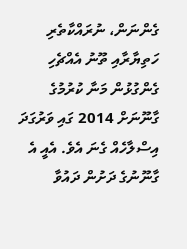ގެންނަން، ނުރައްކާތެރި ހަތިޔާރާއި ތޫނު އެއްޗެހި ގެންގުޅުން މަނާ ކުރުމުގެ ގާނޫނަށް 2014 ގައި ވަރުގަދަ އިސްލާހެއް ގެނަ އެވެ. އެއީ އެ ގާނޫނުގެ ދަށުން ދައުވާ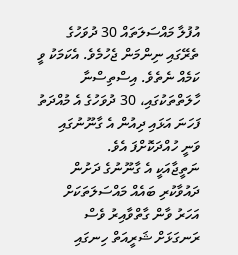އުފުލާ މައްސަލަތައް 30 ދުވަހުގެ ތެރޭގައި ނިންމަން ޖެހުމެވެ. އެކަމަކު ވީ ކަމެއް ނެތެވެ. އިސްތިސްނާ ހާލަތްތަކުގައި، 30 ދުވަހުގެ އެ މުއްދަތު ފަހަނަ އަޅައި ދިއުން އެ ގާނޫނުގައި ވަނީ ހުއްދަކޮށްފަ އެވެ.
ނަތީޖާއަކީ އެ ގާނޫނުގެ ދަށުން ދައުވާކުރި ބައެއް މައްސަލަތަކަށް އަހަރު ވާން ގާތްވާއިރު ވެސް ރަނގަޅަށް ޝަރީއަތް ހިނގައި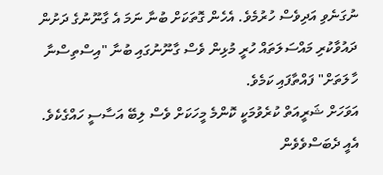ނުގަނެވި އަދިވެސް ހުރުމެވެ. އެހެން ގޮތަކަށް ބުނާ ނަމަ އެ ގާނޫނުގެ ދަށުން ދައުވާކުރި މައްސަލަތައް ހުރީ މުޅިން ވެސް ގާނޫނުގައި ބުނާ "އިސްތިސްނާ ހާލަތަށް" ފައްތާފައި ކަމެވެ.
އަވަހަށް ޝަރީއަތް ކުރެވުމަކީ ކޮންމެ މީހަކަށް ވެސް ލިބޭ އަސާސީ ހައްގެކެވެ. އެއީ ދެބަސްވެވެން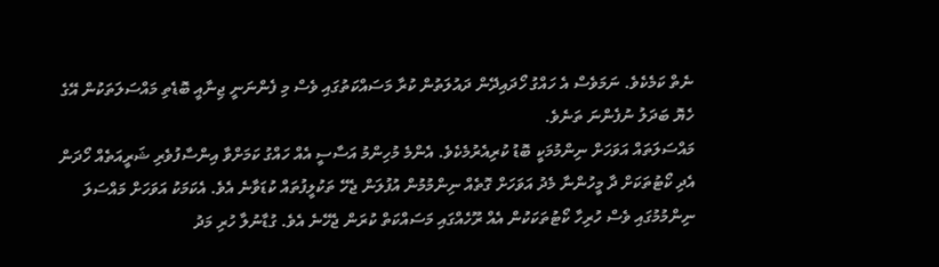ނެތް ކަމެކެވެ. ނަމަވެސް އެ ހައްގު ހޯދައިދޭން ދައުލަތުން ކުރާ މަސައްކަތުގައި ވެސް މި ފެންނަނީ ޖިނާއީ ބޮޑެތި މައްސަލަތަކުން އޭގެ ހެޔޮ ބަދަލު ނުފެންނަ ތަނެވެ.
މައްސަލަތައް އަވަހަށް ނިންމުމަކީ ބޮޑު ކުރިއެރުމެކެވެ. އެންމެ މުހިންމު އަސާސީ އެއް ހައްގު ކަމަށްވާ އިންސާފުވެރި ޝަރީއަތެއް ހޯދަން އެދި ކޯޓުތަކަށް ދާ މީހުންނާ މެދު އަވަހަށް ގޮތެއް ނިންމުމުން އުފުލަން ޖެހޭ ތަކުލީފުތައް ކުޑަވާނެ އެވެ. އެކަމަކު އަވަހަށް މައްސަލަ ނިންމުމުގައި ވެސް ހުރިހާ ކޯޓުތަކަކުން އެއް ރޫހެއްގައި މަސައްކަތް ކުރަން ޖެހޭނެ އެވެ. ގުޑާނުލާ ހުރި މަދު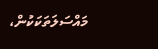މައްސަލަތަކަކުން،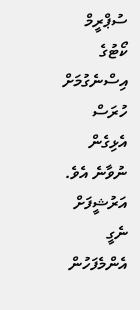ސުޕްރީމް ކޯޓުގެ އިސްނެގުމަށް ހުރަސް އެޅިގެން ނުވާނެ އެވެ.
އަރުޝީފަށް ނެގީ
އެންމެފަހުން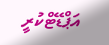އަޕްޑޭޓްކުރީ